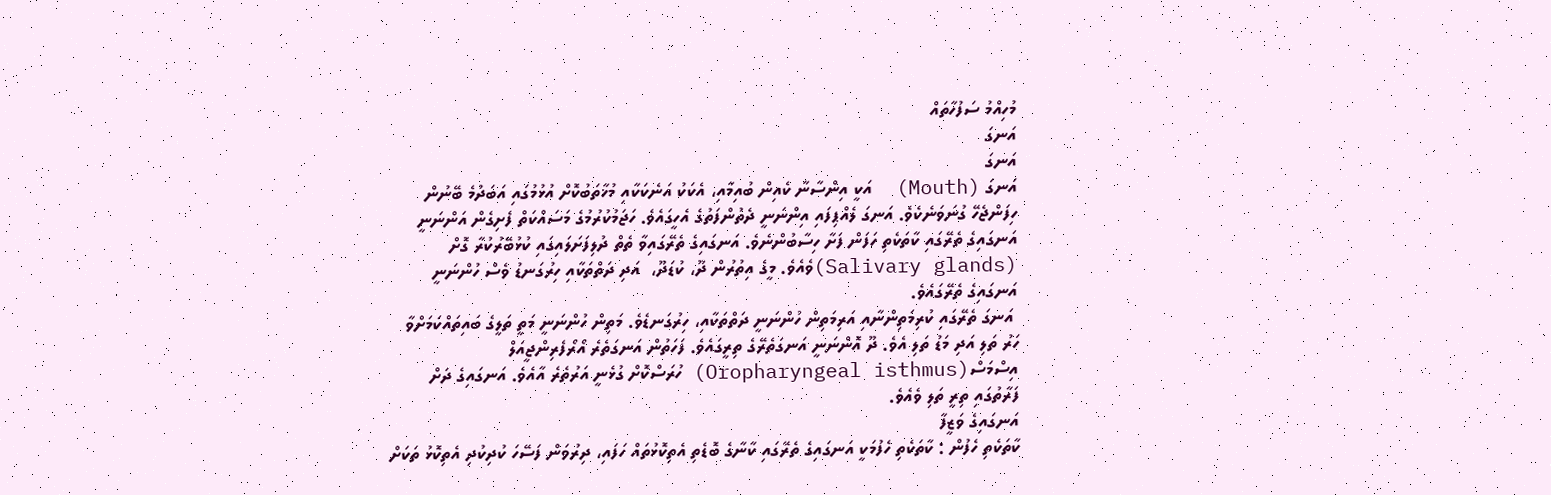މުހިއްމު ސަފުހާތައް
އަނގަ
އަނގަ
އަނގަ (Mouth)  އަކީ އިންސާނާ ކެއިން ބުއިމާއި، އެކަކު އަނެކަކާއި މުޚާތަބުކޮށް އުޅުމުގައި އަބަދުމެ ބޭނުން ހިފަންޖެހޭ ގުނަވަނެކެވެ. އަނގަ ލެއްޕިފައި އިންނަނީ ދެތުންފަތުގެ އެހީގައެވެ. ހަޖަމުކުރުމުގެ މަސައްކަތް ފެށިގެން އަންނަނީ އަނގައިގެ ތެރޭގައި ކާތަކެތި ހަފަން ފަށާ ހިސާބުންނެވެ. އަނގައިގެ ތެރޭގައިވާ ތެތް ދުލިފަށަލައިގައި ކުޅުބޭރުކުރާ ގޮށް (Salivary glands)ވެއެވެ. މީގެ އިތުރުން ދޫ، ކުޑަދޫ،  އަދި ދަތްތަކާއި ހިރުގަނޑު ވެސް ހުންނަނީ އަނގައިގެ ތެރޭގައެވެ.
 އަނގަ ތެރޭގައި ކުރިމަތިންނާއި އަރިމަތިން ހުންނަނީ ދަތްތަކާއި، ހިރުގަނޑެވެ. މަތިން ހުންނަނީ މަތީ ތަލީގެ ބައިތައްކަމަށްވާ ހަރު ތަލި އަދި މަޑު ތަލި އެވެ. ދޫ އޮންނަނީ އަނގަތެރޭގެ ތިރީގައެވެ. ފަހަތުން އަނގަތެރެ އޯރޯފެރިންޖީއަލް އިސްމަސް(Oropharyngeal isthmus) ހުރަސްކޮށް ގުޅެނީ އަރުތެރެ އާއެވެ. އަނގައިގެ ދަށް ފަރާތުގައި ތިރީ ތަލި ވެއެވެ.
އަނގައިގެ ވަޒީފާ
ކާތަކެތި ހެފުން : ކާތަކެތި ހެފުމަކީ އަނގައިގެ ތެރޭގައި ކާނާގެ ބޮޑެތި އެތިކޮޅުތައް ހަފައި، ދިރުވަން ފަސޭހަ ކުދިކުދި އެތިކޮޅު ތަކަށް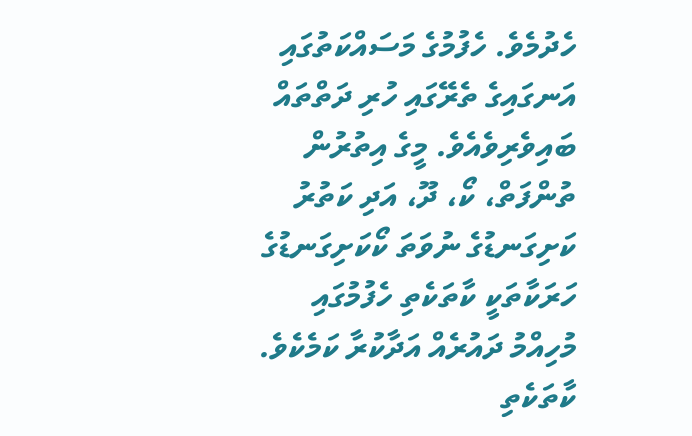ހެދުމެވެ. ހެފުމުގެ މަސައްކަތުގައި އަނގައިގެ ތެރޭގައި ހުރި ދަތްތައް ބައިވެރިވެއެވެ. މީގެ އިތުރުން ތުންފަތް، ކޯ، ދޫ، އަދި ކަތުރު ކަށިގަނޑުގެ ނުވަތަ ކޯކަށިގަނޑުގެ ހަރަކާތަކީ ކާތަކެތި ހެފުމުގައި މުހިއްމު ދައުރެއް އަދާކުރާ ކަމެކެވެ.
ކާތަކެތި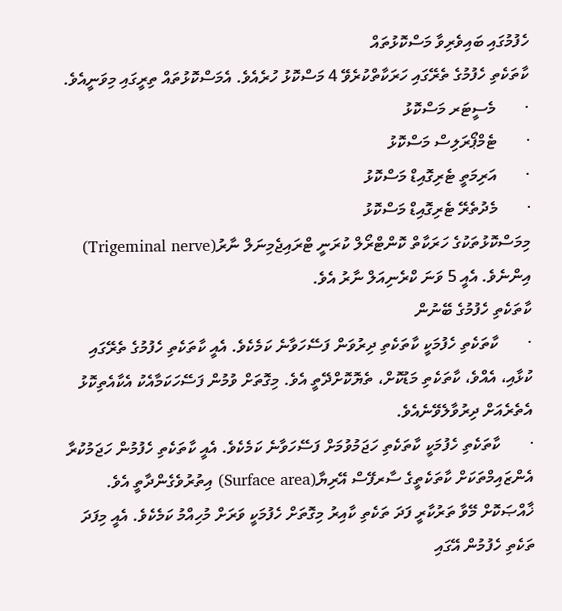ހެފުމުގައި ބައިވެރިވާ މަސްކޮޅުތައް
ކާތަކެތި ހެފުމުގެ ތެރޭގައި ހަރަކާތްކުރެވޭ 4 މަސްކޮޅު ހުރެއެވެ. އެމަސްކޮޅުތައް ތިރީގައި މިވަނީއެވެ.
·       މެސީޓަރ މަސްކޮޅު
·       ޓެމްޕޯރަލިސް މަސްކޮޅު
·       އަރިމަތީ ޓެރިގޮއިޑް މަސްކޮޅު
·       މެދުތެރޭ ޓެރިގޮއިޑް މަސްކޮޅު
މިމަސްކޮޅުތަކުގެ ހަރަކާތް ކޮންޓްރޯލް ކުރަނީ ޓްރައިޖެމިނަލް ނާރު(Trigeminal nerve) އިންނެވެ. އެއީ 5 ވަނަ ކްރެނިއަލް ނާރު އެވެ.
ކާތަކެތި ހެފުމުގެ ބޭނުން
·       ކާތަކެތި ހެފުމަކީ ކާތަކެތި ދިރުވަން ފަސޭހަވާނެ ކަމެކެވެ. އެއީ ކާތަކެތި ހެފުމުގެ ތެރޭގައި ކުޅާއި، އެއްވެ، ކާތަކެތި މަޑުކޮށް، ތެޔޮކޮށްދޭތީ އެވެ. މިގޮތަށް ވުމުން ފަސޭހަކަމާއެކު އެކާއެތިކޮޅު އެތެރެއަށް ދިރުވާލެވޭނެއެވެ.
·       ކާތަކެތި ހެފުމަކީ ކާތަކެތި ހަޖަމުވުމަށް ފަސޭހަވާނެ ކަމެކެވެ. އެއީ ކާތަކެތި ހެފުމުން ހަޖަމުކުރާ އެންޒައިމްތަކަށް ކާތަކެތީގެ ސާރފޭސް އޭރިޔާ(Surface area) އިތުރުވެގެންދާތީ އެވެ. ޚާއްޞަކޮށް މޭވާ ތަރުކާރީ ފަދަ ތަކެތި ކާއިރު މިގޮތަށް ހެފުމަކީ ވަރަށް މުހިއްމު ކަމެކެވެ. އެއީ މިފަދަ ތަކެތި ހެފުމުން އޭގައި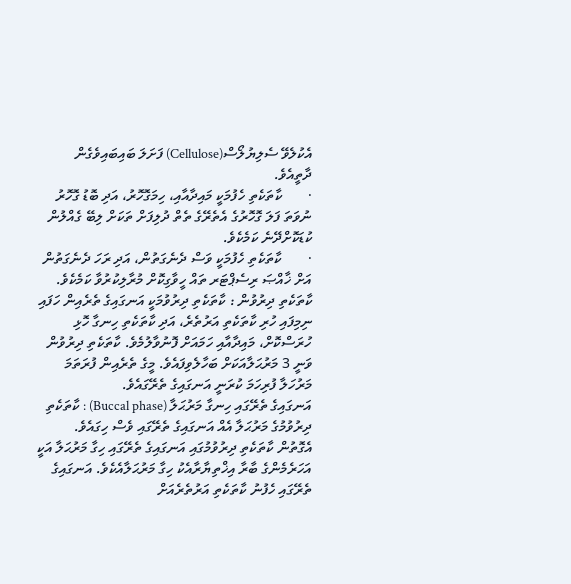އެކުލެވޭ ސެލިޔުލޯސް(Cellulose) ފަށަލަ ބައިބައިވެގެން ދާތީއެވެ.
·       ކާތަކެތި ހެފުމަކީ މައިދާއާއި، ހިމަގޮހޮރު، އަދި ބޮޑު ގޮހޮރު ނުވަތަ ފަލަ ގޮހޮރުގެ އެތެރޭގެ ތެތް ދުލިފަށް ތަކަށް ލިބޭ ގެއްލުން ކުޑަކޮށްދޭނެ ކަމެކެވެ.
·       ކާތަކެތި ހެފުމަކީ ވަސް ދެނެގަތުން، އަދި ރަހަ ދެނެގަތުން އަށް ޚާއްޞަ ރިސެޕްޓަރ ތައް ހީވާގިކޮށް މުރާލިކުރުވާ ކަމެކެވެ.
ކާތަކެތި ދިރުވުން : ކާތަކެތި ދިރުވުމަކީ އަނގައިގެ ތެރެއިން ހަފައި ނިމިފައި ހުރި ކާތަކެތި އަރުތެރެ، އަދި ކާތަކެތި ހިނގާ ހޮޅި ހުރަސްކޮށް، މައިދާއާއި ހަމައަށް ފޮނުވާލުމެވެ. ކާތަކެތި ދިރުވުން ވަނީ 3 މަރުޙަލާއަކަށް ބަހާލެވިފައެވެ. މީގެ ތެރެއިން ފުރަތަމަ މަރުހަލާ ފުރިހަމަ ކުރަނީ އަނގައިގެ ތެރޭގައެވެ.
އަނގައިގެ ތެރޭގައި ހިނގާ މަރުޙަލާ (Buccal phase) : ކާތަކެތި ދިރުވުމުގެ މަރުޙަލާ އެއް އަނގައިގެ ތެރޭގައި ވެސް ހިގައެވެ. އެގޮތުން ކާތަކެތި ދިރުވުމުގައި އަނގައިގެ ތެރޭގައި ހިގާ މަރުޙަލާ އަކީ އަހަރެމެންގެ ބާރާ އިޚްތިޔާރާއެކު ހިގާ މަރުޙަލާއެކެވެ. އަނގައިގެ ތެރޭގައި ހެފުނު ކާތަކެތި އަރުތެރެއަށް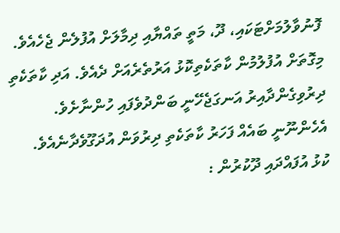ފޮނުވާލުމަށްޓަކައި، ދޫ، މަތީ ތައްޔާއި ދިމާލަށް އުފުލެން ޖެހެއެވެ. މިގޮތަށް އުފުލުމުން ކާތަކެތިކޮޅު އަރުތެރެއަށް ދެއެވެ. އަދި ކާތަކެތި ދިރުވިގެންދާއިރު އަނގަޖެހޭނީ ބަންދުވެފައި ހުންނާށެވެ. އެހެންނޫނީ ބައެއް ފަހަރު ކާތަކެތި ދިރުވަން އުދަގޫވެދާނެއެވެ.
ކުޅު އުފައްދައި ދޫކުރުން :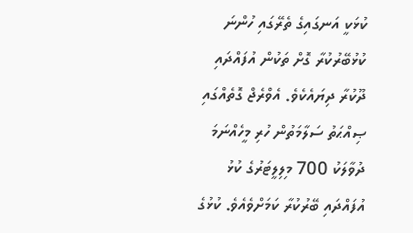ކުޅަކީ އަނގައިގެ ތެރޭގައި ހުންނަ ކުޅުބޭރުކުރާ ގޮށް ތަކުން އުފައްދައި ދޫކުރާ ދިޔައެކެވެ. އެވްރެޖް ގޮތެއްގައި ޞިއްޙަތު ސަލާމަތުން ހުރި މީހެއްނަމަ ދުވާލަކު 700 މިލިލީޓަރުގެ ކުޅު އުފައްދައި ބޭރުކުރާ ކަމަށްވެއެވެ. ކުޅުގެ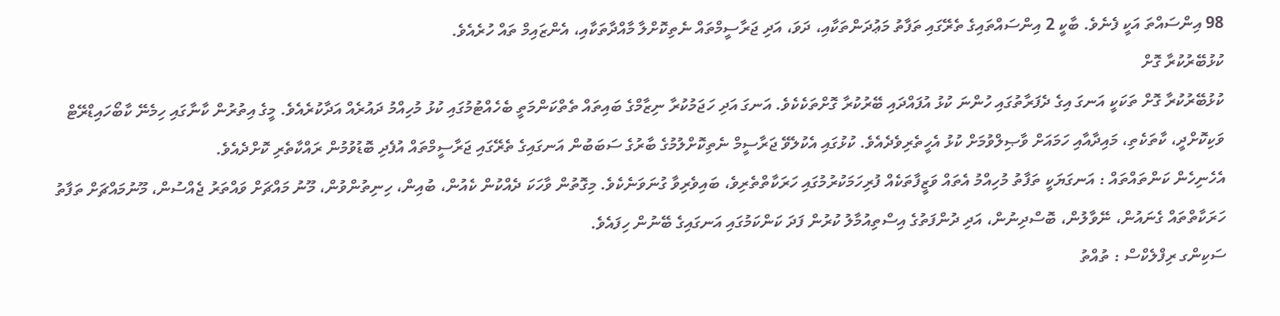98 އިންސައްތަ އަކީ ފެނެވެ. ބާކީ 2 އިންސައްތައިގެ ތެރޭގައި ތަފާތު މަޢުދަންތަކާއި، ދަވަ، އަދި ޖަރާސީމްތައް ނެތިކޮށްލާ މާއްދާތަކާއި، އެންޒައިމް ތައް ހުރެއެވެ.
ކުޅުބޭރުކުރާ ގޮށް
ކުޅުބޭރުކުރާ ގޮށް ތަކަކީ އަނގަ އިގެ ދެފަރާތުގައި ހުންނަ ކުޅު އުފައްދައި ބޭރުކުރާ ގޮށްތަކެކެވެ. އަނގަ އަދި ހަޖަމުކުރާ ނިޒާމްގެ ބައިތައް ތެތްކަންމަތީ ބެހެއްޓުމުގައި ކުޅު މުހިއްމު ދައުރެއް އަދާކުރެއެވެ. މީގެ އިތުރުން ކާނާގައި ހިމެނޭ ކާބޯހައިޑްރޭޓް ވަކިކޮށްދީ، ކާތަކެތި، މައިދާއާއި ހަމައަށް ވާޞިލްވުމަށް ކުޅު އެހީތެރިވެދެއެވެ. ކުޅުގައި އެކުލެވޭ ޖަރާސީމް ނެތިކޮށްލުމުގެ ބާރުގެ ސަބަބުން އަނގައިގެ ތެރޭގައި ޖަރާސީމްތައް އުފެދި ބޮޑުވުމުން ރައްކާތެރި ކޮށްދެއެވެ.
އެހެނިހެން ކަންތައްތައް : އަނގަޔަކީ ތަފާތު މުހިއްމު އެތައް ވަޒީފާތަކެއް ފުރިހަމަކުރުމުގައި ހަރަކާތްތެރިވެ، ބައިވެރިވާ ގުނަވަނެކެވެ. މިގޮތުން ވާހަކަ ދެއްކުން ކެއުން، ބުއިން، ހިނިތުންވުން، މޫނު މައްޗަށް ވައްތަރު ޖެއްސުން، މޫނުމައްޗަށް ތަފާތު ހަރަކާތްތައް ގެނައުން، ނޭވާލުން، ބޮސްދިނުން، އަދި ދުންފަތުގެ އިސްތިއުމާލު ކުރުން ފަދަ ކަންކަމުގައި އަނގައިގެ ބޭނުން ހިފައެވެ.
ސަކިންގ ރިފްލެކްސް : ތުއްތު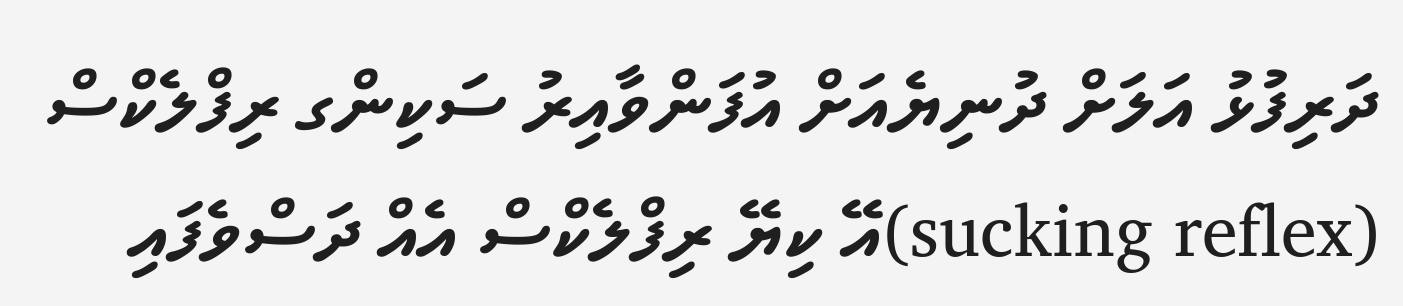ދަރިފުޅު އަލަށް ދުނިޔެއަށް އުފަންވާއިރު ސަކިންގ ރިފްލެކްސް (sucking reflex)އޭ ކިޔޭ ރިފްލެކްސް އެއް ދަސްވެފައި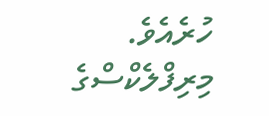ހުރެއެވެ. މިރިފްލެކްސްގެ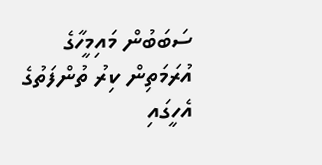ސަބަބުން މައިމީހާގެ އުރަމަތިން ކިރު ތުންފަތުގެ އެހީގައި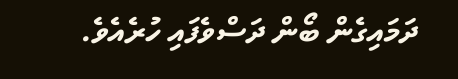ދަމައިގެން ބޯން ދަސްވެފައި ހުރެއެވެ.